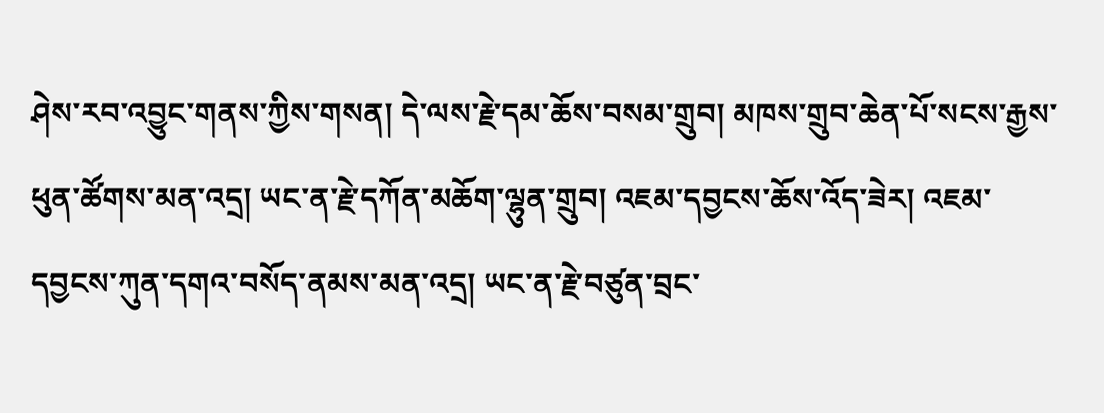ཤེས་རབ་འབྱུང་གནས་ཀྱིས་གསན། དེ་ལས་རྗེ་དམ་ཆོས་བསམ་གྲུབ། མཁས་གྲུབ་ཆེན་པོ་སངས་རྒྱས་ཕུན་ཚོགས་མན་འདྲ། ཡང་ན་རྗེ་དཀོན་མཆོག་ལྷུན་གྲུབ། འཇམ་དབྱངས་ཆོས་འོད་ཟེར། འཇམ་དབྱངས་ཀུན་དགའ་བསོད་ནམས་མན་འདྲ། ཡང་ན་རྗེ་བཙུན་བྲང་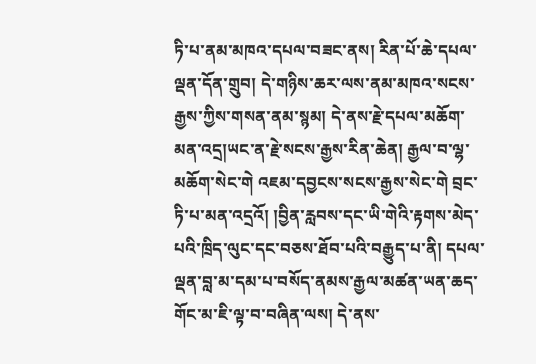ཏི་པ་ནམ་མཁའ་དཔལ་བཟང་ནས། རིན་པོ་ཆེ་དཔལ་ལྡན་དོན་གྲུབ། དེ་གཉིས་ཆར་ལས་ནམ་མཁའ་སངས་རྒྱས་ཀྱིས་གསན་ནམ་སྙམ། དེ་ནས་རྗེ་དཔལ་མཆོག་མན་འདྲ།ཡང་ན་རྗེ་སངས་རྒྱས་རིན་ཆེན། རྒྱལ་བ་ལྷ་མཆོག་སེང་གེ འཇམ་དབྱངས་སངས་རྒྱས་སེང་གེ བྲང་ཏི་པ་མན་འདྲའོ། །བྱིན་རླབས་དང་ཡི་གེའི་རྟགས་མེད་པའི་ཁྲིད་ལུང་དང་བཅས་ཐོབ་པའི་བརྒྱུད་པ་ནི། དཔལ་ལྡན་བླ་མ་དམ་པ་བསོད་ནམས་རྒྱལ་མཚན་ཡན་ཆད་གོང་མ་ཇི་ལྟ་བ་བཞིན་ལས། དེ་ནས་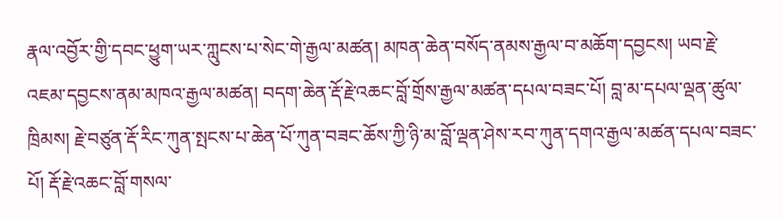རྣལ་འབྱོར་གྱི་དབང་ཕྱུག་ཡར་ཀླུངས་པ་སེང་གེ་རྒྱལ་མཚན། མཁན་ཆེན་བསོད་ནམས་རྒྱལ་བ་མཆོག་དབྱངས། ཡབ་རྗེ་འཇམ་དབྱངས་ནམ་མཁའ་རྒྱལ་མཚན། བདག་ཆེན་རྡོ་རྗེ་འཆང་བློ་གྲོས་རྒྱལ་མཚན་དཔལ་བཟང་པོ། བླ་མ་དཔལ་ལྡན་ཚུལ་ཁྲིམས། རྗེ་བཙུན་རྡོ་རིང་ཀུན་སྤངས་པ་ཆེན་པོ་ཀུན་བཟང་ཆོས་ཀྱི་ཉི་མ་བློ་ལྡན་ཤེས་རབ་ཀུན་དགའ་རྒྱལ་མཚན་དཔལ་བཟང་པོ། རྡོ་རྗེ་འཆང་བློ་གསལ་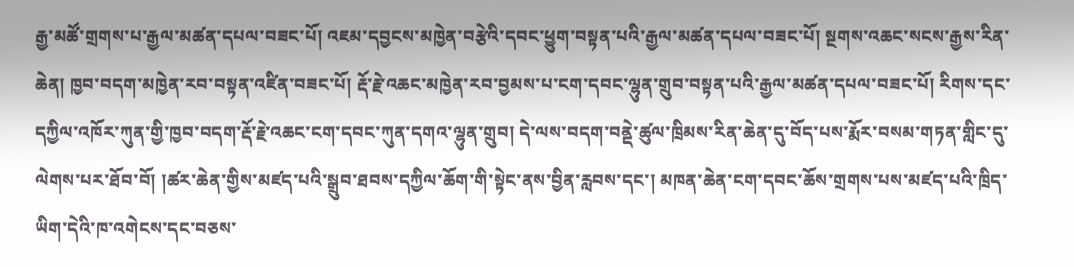རྒྱ་མཚོ་གྲགས་པ་རྒྱལ་མཚན་དཔལ་བཟང་པོ། འཇམ་དབྱངས་མཁྱེན་བརྩེའི་དབང་ཕྱུག་བསྟན་པའི་རྒྱལ་མཚན་དཔལ་བཟང་པོ། སྔགས་འཆང་སངས་རྒྱས་རིན་ཆེན། ཁྱབ་བདག་མཁྱེན་རབ་བསྟན་འཛིན་བཟང་པོ། རྡོ་རྗེ་འཆང་མཁྱེན་རབ་བྱམས་པ་ངག་དབང་ལྷུན་གྲུབ་བསྟན་པའི་རྒྱལ་མཚན་དཔལ་བཟང་པོ། རིགས་དང་དཀྱིལ་འཁོར་ཀུན་གྱི་ཁྱབ་བདག་རྡོ་རྗེ་འཆང་ངག་དབང་ཀུན་དགའ་ལྷུན་གྲུབ། དེ་ལས་བདག་བནྡེ་ཚུལ་ཁྲིམས་རིན་ཆེན་དུ་བོད་པས་རྨོར་བསམ་གཏན་གླིང་དུ་ལེགས་པར་ཐོབ་བོ། །ཚར་ཆེན་གྱིས་མཛད་པའི་སྒྲུབ་ཐབས་དཀྱིལ་ཆོག་གི་སྟེང་ནས་བྱིན་རླབས་དང་། མཁན་ཆེན་ངག་དབང་ཆོས་གྲགས་པས་མཛད་པའི་ཁྲིད་ཡིག་དེའི་ཁ་འགེངས་དང་བཅས་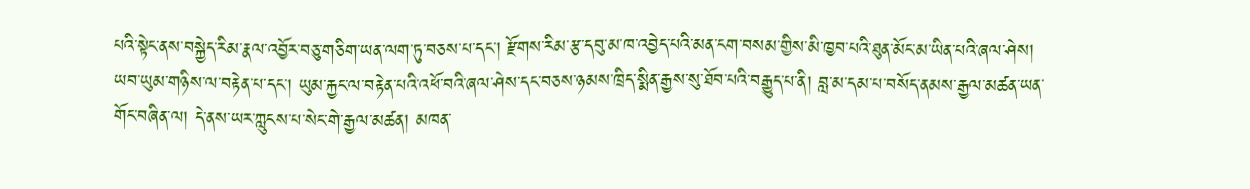པའི་སྟེང་ནས་བསྐྱེད་རིམ་རྣལ་འབྱོར་བཅུ་གཅིག་ཡན་ལག་ཏུ་བཅས་པ་དང་། རྫོགས་རིམ་རྩ་དབུ་མ་ཁ་འབྱེད་པའི་མན་ངག་བསམ་གྱིས་མི་ཁྱབ་པའི་ཐུན་མོང་མ་ཡིན་པའི་ཞལ་ཤེས། ཡབ་ཡུམ་གཉིས་ལ་བརྟེན་པ་དང་། ཡུམ་རྐྱང་ལ་བརྟེན་པའི་འཕོ་བའི་ཞལ་ཤེས་དང་བཅས་ཉམས་ཁྲིད་སྨིན་རྒྱས་སུ་ཐོབ་པའི་བརྒྱུད་པ་ནི། བླ་མ་དམ་པ་བསོད་ནམས་རྒྱལ་མཚན་ཡན་གོང་བཞིན་ལ། དེ་ནས་ཡར་ཀླུངས་པ་སེང་གེ་རྒྱལ་མཚན། མཁན་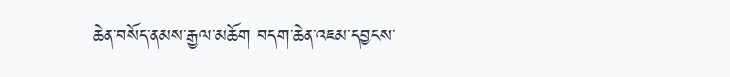ཆེན་བསོད་ནམས་རྒྱལ་མཆོག བདག་ཆེན་འཇམ་དབྱངས་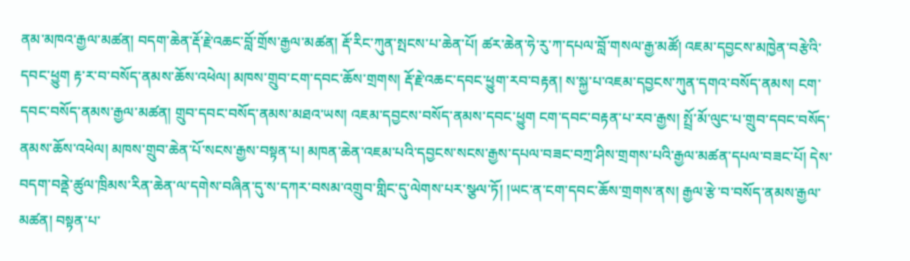ནམ་མཁའ་རྒྱལ་མཚན། བདག་ཆེན་རྡོ་རྗེ་འཆང་བློ་གྲོས་རྒྱལ་མཚན། རྡོ་རིང་ཀུན་སྤངས་པ་ཆེན་པོ། ཚར་ཆེན་ཧེ་རུ་ཀ་དཔལ་བློ་གསལ་རྒྱ་མཚོ། འཇམ་དབྱངས་མཁྱེན་བརྩེའི་དབང་ཕྱུག རྟ་ར་བ་བསོད་ནམས་ཆོས་འཕེལ། མཁས་གྲུབ་ངག་དབང་ཆོས་གྲགས། རྡོ་རྗེ་འཆང་དབང་ཕྱུག་རབ་བརྟན། ས་སྐྱ་པ་འཇམ་དབྱངས་ཀུན་དགའ་བསོད་ནམས། ངག་དབང་བསོད་ནམས་རྒྱལ་མཚན། གྲུབ་དབང་བསོད་ནམས་མཐའ་ཡས། འཇམ་དབྱངས་བསོད་ནམས་དབང་ཕྱུག ངག་དབང་བརྟན་པ་རབ་རྒྱས། སྤྲོ་མོ་ལུང་པ་གྲུབ་དབང་བསོད་ནམས་ཆོས་འཕེལ། མཁས་གྲུབ་ཆེན་པོ་སངས་རྒྱས་བསྟན་པ། མཁན་ཆེན་འཇམ་པའི་དབྱངས་སངས་རྒྱས་དཔལ་བཟང་བཀྲ་ཤིས་གྲགས་པའི་རྒྱལ་མཚན་དཔལ་བཟང་པོ། དེས་བདག་བནྡེ་ཚུལ་ཁྲིམས་རིན་ཆེན་ལ་དགེས་བཞིན་དུ་ས་དཀར་བསམ་འགྲུབ་གླིང་དུ་ལེགས་པར་སྩལ་ཏོ། །ཡང་ན་ངག་དབང་ཆོས་གྲགས་ནས། རྒྱལ་རྩེ་བ་བསོད་ནམས་རྒྱལ་མཚན། བསྟན་པ་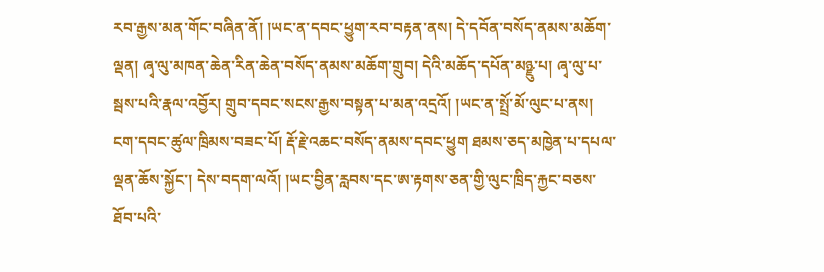རབ་རྒྱས་མན་གོང་བཞིན་ནོ། །ཡང་ན་དབང་ཕྱུག་རབ་བརྟན་ནས། དེ་དབོན་བསོད་ནམས་མཆོག་ལྡན། ཞྭ་ལུ་མཁན་ཆེན་རིན་ཆེན་བསོད་ནམས་མཆོག་གྲུབ། དེའི་མཆོད་དཔོན་མཉྫུ་པ། ཞྭ་ལུ་པ་སྦས་པའི་རྣལ་འབྱོར། གྲུབ་དབང་སངས་རྒྱས་བསྟན་པ་མན་འདྲའོ། །ཡང་ན་སྤྲོ་མོ་ལུང་པ་ནས། ངག་དབང་ཚུལ་ཁྲིམས་བཟང་པོ། རྡོ་རྗེ་འཆང་བསོད་ནམས་དབང་ཕྱུག ཐམས་ཅད་མཁྱེན་པ་དཔལ་ལྡན་ཆོས་སྐྱོང་། དེས་བདག་ལའོ། །ཡང་བྱིན་རླབས་དང་ཨ་རྟགས་ཅན་གྱི་ལུང་ཁྲིད་རྐྱང་བཅས་ཐོབ་པའི་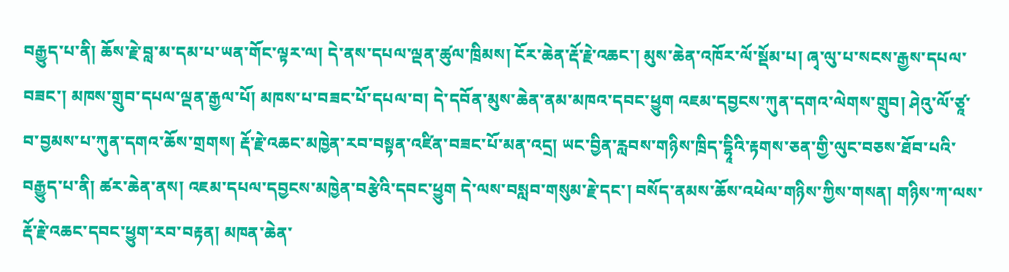བརྒྱུད་པ་ནི། ཆོས་རྗེ་བླ་མ་དམ་པ་ཡན་གོང་ལྟར་ལ། དེ་ནས་དཔལ་ལྡན་ཚུལ་ཁྲིམས། ངོར་ཆེན་རྡོ་རྗེ་འཆང་། མུས་ཆེན་འཁོར་ལོ་སྡོམ་པ། ཞྭ་ལུ་པ་སངས་རྒྱས་དཔལ་བཟང་། མཁས་གྲུབ་དཔལ་ལྡན་རྒྱལ་པོ། མཁས་པ་བཟང་པོ་དཔལ་བ། དེ་དབོན་མུས་ཆེན་ནམ་མཁའ་དབང་ཕྱུག འཇམ་དབྱངས་ཀུན་དགའ་ལེགས་གྲུབ། ཤེའུ་ལོ་ཙཱ་བ་བྱམས་པ་ཀུན་དགའ་ཆོས་གྲགས། རྡོ་རྗེ་འཆང་མཁྱེན་རབ་བསྟན་འཛིན་བཟང་པོ་མན་འདྲ། ཡང་བྱིན་རླབས་གཉིས་ཁྲིད་དྷཱིའི་རྟགས་ཅན་གྱི་ལུང་བཅས་ཐོབ་པའི་བརྒྱུད་པ་ནི། ཚར་ཆེན་ནས། འཇམ་དཔལ་དབྱངས་མཁྱེན་བརྩེའི་དབང་ཕྱུག དེ་ལས་བསླབ་གསུམ་རྗེ་དང་། བསོད་ནམས་ཆོས་འཕེལ་གཉིས་ཀྱིས་གསན། གཉིས་ཀ་ལས་རྡོ་རྗེ་འཆང་དབང་ཕྱུག་རབ་བརྟན། མཁན་ཆེན་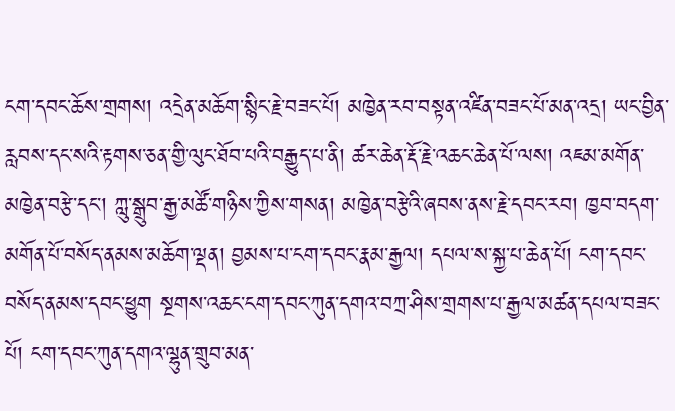ངག་དབང་ཆོས་གྲགས། འདྲེན་མཆོག་སྙིང་རྗེ་བཟང་པོ། མཁྱེན་རབ་བསྟན་འཛིན་བཟང་པོ་མན་འདྲ། ཡང་བྱིན་རླབས་དང་སའི་རྟགས་ཅན་གྱི་ལུང་ཐོབ་པའི་བརྒྱུད་པ་ནི། ཚར་ཆེན་རྡོ་རྗེ་འཆང་ཆེན་པོ་ལས། འཇམ་མགོན་མཁྱེན་བརྩེ་དང་། ཀླུ་སྒྲུབ་རྒྱ་མཚོ་གཉིས་ཀྱིས་གསན། མཁྱེན་བརྩེའི་ཞབས་ནས་རྗེ་དབང་རབ། ཁྱབ་བདག་མགོན་པོ་བསོད་ནམས་མཆོག་ལྡན། བྱམས་པ་ངག་དབང་རྣམ་རྒྱལ། དཔལ་ས་སྐྱ་པ་ཆེན་པོ། ངག་དབང་བསོད་ནམས་དབང་ཕྱུག སྔགས་འཆང་ངག་དབང་ཀུན་དགའ་བཀྲ་ཤིས་གྲགས་པ་རྒྱལ་མཚན་དཔལ་བཟང་པོ། ངག་དབང་ཀུན་དགའ་ལྷུན་གྲུབ་མན་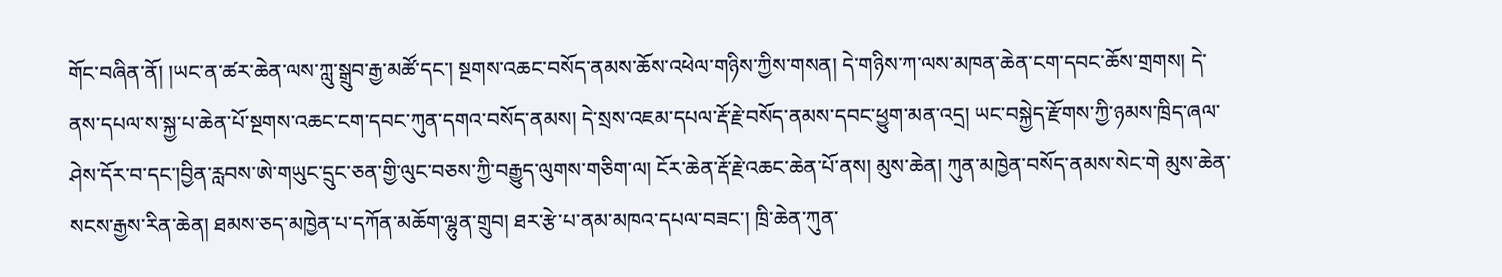གོང་བཞིན་ནོ། །ཡང་ན་ཚར་ཆེན་ལས་ཀླུ་སྒྲུབ་རྒྱ་མཚོ་དང་། སྔགས་འཆང་བསོད་ནམས་ཆོས་འཕེལ་གཉིས་ཀྱིས་གསན། དེ་གཉིས་ཀ་ལས་མཁན་ཆེན་ངག་དབང་ཆོས་གྲགས། དེ་ནས་དཔལ་ས་སྐྱ་པ་ཆེན་པོ་སྔགས་འཆང་ངག་དབང་ཀུན་དགའ་བསོད་ནམས། དེ་སྲས་འཇམ་དཔལ་རྡོ་རྗེ་བསོད་ནམས་དབང་ཕྱུག་མན་འདྲ། ཡང་བསྐྱེད་རྫོགས་ཀྱི་ཉམས་ཁྲིད་ཞལ་ཤེས་དོར་བ་དང་།བྱིན་རླབས་ཨེ་གཡུང་དྲུང་ཅན་གྱི་ལུང་བཅས་ཀྱི་བརྒྱུད་ལུགས་གཅིག་ལ། ངོར་ཆེན་རྡོ་རྗེ་འཆང་ཆེན་པོ་ནས། མུས་ཆེན། ཀུན་མཁྱེན་བསོད་ནམས་སེང་གེ མུས་ཆེན་སངས་རྒྱས་རིན་ཆེན། ཐམས་ཅད་མཁྱེན་པ་དཀོན་མཆོག་ལྷུན་གྲུབ། ཐར་རྩེ་པ་ནམ་མཁའ་དཔལ་བཟང་། ཁྲི་ཆེན་ཀུན་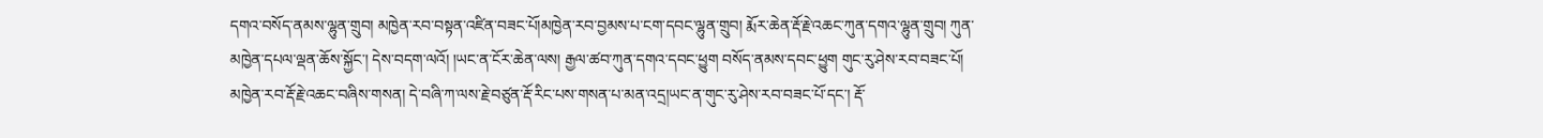དགའ་བསོད་ནམས་ལྷུན་གྲུབ། མཁྱེན་རབ་བསྟན་འཛིན་བཟང་པོ།མཁྱེན་རབ་བྱམས་པ་ངག་དབང་ལྷུན་གྲུབ། རྨོར་ཆེན་རྡོ་རྗེ་འཆང་ཀུན་དགའ་ལྷུན་གྲུབ། ཀུན་མཁྱེན་དཔལ་ལྡན་ཆོས་སྐྱོང་། དེས་བདག་ལའོ། །ཡང་ན་ངོར་ཆེན་ལས། རྒྱལ་ཚབ་ཀུན་དགའ་དབང་ཕྱུག བསོད་ནམས་དབང་ཕྱུག གུང་རུ་ཤེས་རབ་བཟང་པོ། མཁྱེན་རབ་རྡོ་རྗེ་འཆང་བཞིས་གསན། དེ་བཞི་ཀ་ལས་རྗེ་བཙུན་རྡོ་རིང་པས་གསན་པ་མན་འདྲ།ཡང་ན་གུང་རུ་ཤེས་རབ་བཟང་པོ་དང་། རྡོ་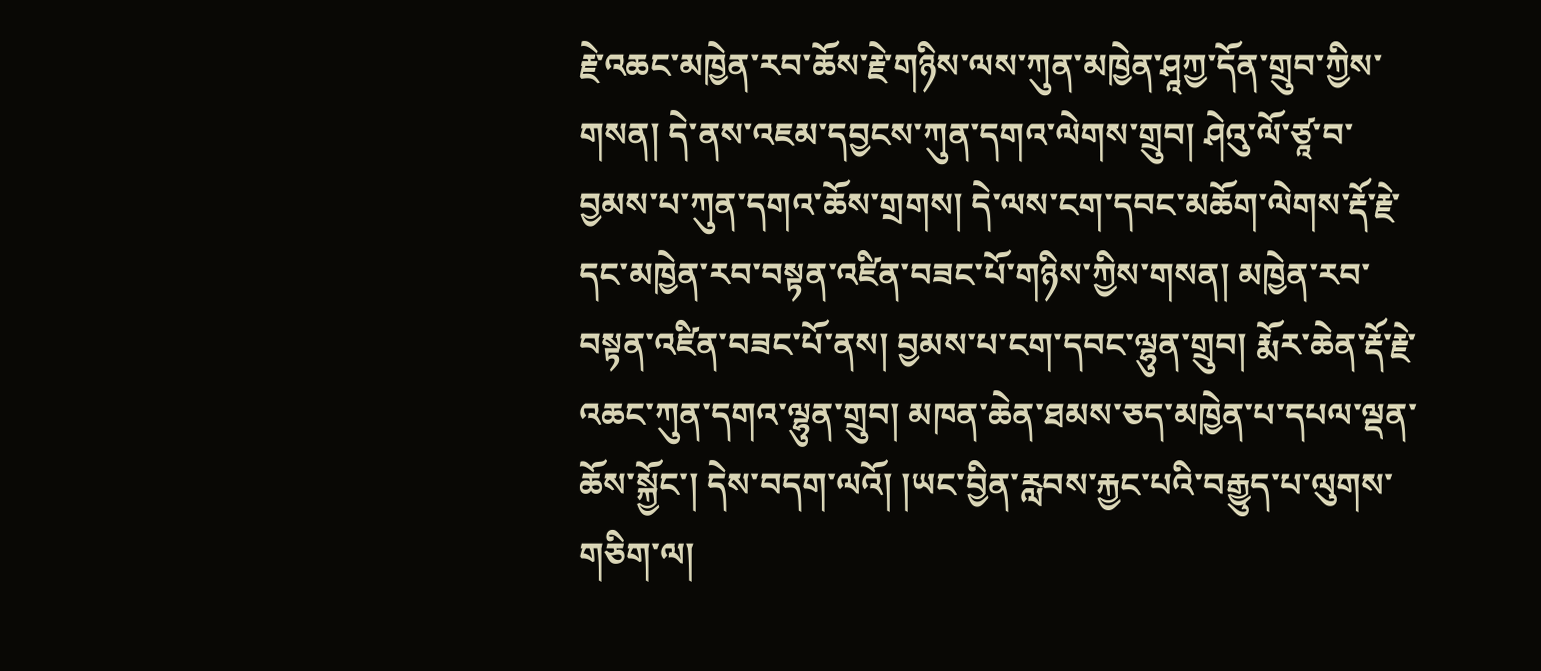རྗེ་འཆང་མཁྱེན་རབ་ཆོས་རྗེ་གཉིས་ལས་ཀུན་མཁྱེན་ཤཱཀྱ་དོན་གྲུབ་ཀྱིས་གསན། དེ་ནས་འཇམ་དབྱངས་ཀུན་དགའ་ལེགས་གྲུབ། ཤེའུ་ལོ་ཙཱ་བ་བྱམས་པ་ཀུན་དགའ་ཆོས་གྲགས། དེ་ལས་ངག་དབང་མཆོག་ལེགས་རྡོ་རྗེ་དང་མཁྱེན་རབ་བསྟན་འཛིན་བཟང་པོ་གཉིས་ཀྱིས་གསན། མཁྱེན་རབ་བསྟན་འཛིན་བཟང་པོ་ནས། བྱམས་པ་ངག་དབང་ལྷུན་གྲུབ། རྨོར་ཆེན་རྡོ་རྗེ་འཆང་ཀུན་དགའ་ལྷུན་གྲུབ། མཁན་ཆེན་ཐམས་ཅད་མཁྱེན་པ་དཔལ་ལྡན་ཆོས་སྐྱོང་། དེས་བདག་ལའོ། །ཡང་བྱིན་རླབས་རྐྱང་པའི་བརྒྱུད་པ་ལུགས་གཅིག་ལ།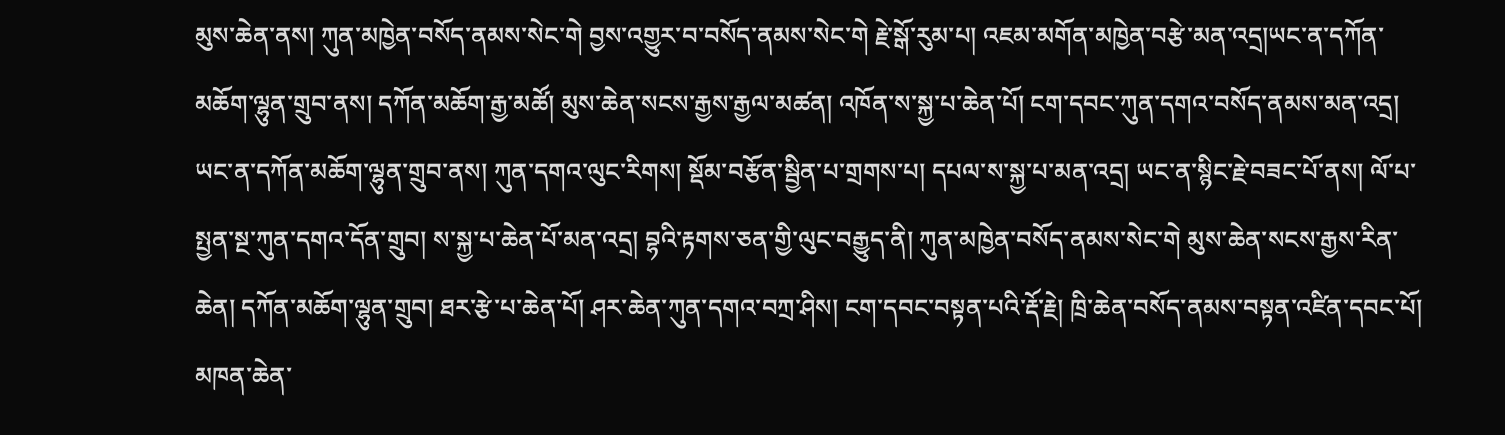མུས་ཆེན་ནས། ཀུན་མཁྱེན་བསོད་ནམས་སེང་གེ བྱས་འགྱུར་བ་བསོད་ནམས་སེང་གེ རྗེ་སྒོ་རུམ་པ། འཇམ་མགོན་མཁྱེན་བརྩེ་མན་འདྲ།ཡང་ན་དཀོན་མཆོག་ལྷུན་གྲུབ་ནས། དཀོན་མཆོག་རྒྱ་མཚོ། མུས་ཆེན་སངས་རྒྱས་རྒྱལ་མཚན། འཁོན་ས་སྐྱ་པ་ཆེན་པོ། ངག་དབང་ཀུན་དགའ་བསོད་ནམས་མན་འདྲ། ཡང་ན་དཀོན་མཆོག་ལྷུན་གྲུབ་ནས། ཀུན་དགའ་ལུང་རིགས། སྡོམ་བརྩོན་སྦྱིན་པ་གྲགས་པ། དཔལ་ས་སྐྱ་པ་མན་འདྲ། ཡང་ན་སྙིང་རྗེ་བཟང་པོ་ནས། ལོ་པ་སྤྱན་སྔ་ཀུན་དགའ་དོན་གྲུབ། ས་སྐྱ་པ་ཆེན་པོ་མན་འདྲ། བྷའི་རྟགས་ཅན་གྱི་ལུང་བརྒྱུད་ནི། ཀུན་མཁྱེན་བསོད་ནམས་སེང་གེ མུས་ཆེན་སངས་རྒྱས་རིན་ཆེན། དཀོན་མཆོག་ལྷུན་གྲུབ། ཐར་རྩེ་པ་ཆེན་པོ། ཤར་ཆེན་ཀུན་དགའ་བཀྲ་ཤིས། ངག་དབང་བསྟན་པའི་རྡོ་རྗེ། ཁྲི་ཆེན་བསོད་ནམས་བསྟན་འཛིན་དབང་པོ། མཁན་ཆེན་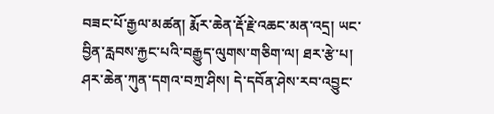བཟང་པོ་རྒྱལ་མཚན། རྨོར་ཆེན་རྡོ་རྗེ་འཆང་མན་འདྲ། ཡང་བྱིན་རླབས་རྐྱང་པའི་བརྒྱུད་ལུགས་གཅིག་ལ། ཐར་རྩེ་པ། ཤར་ཆེན་ཀུན་དགའ་བཀྲ་ཤིས། དེ་དབོན་ཤེས་རབ་འབྱུང་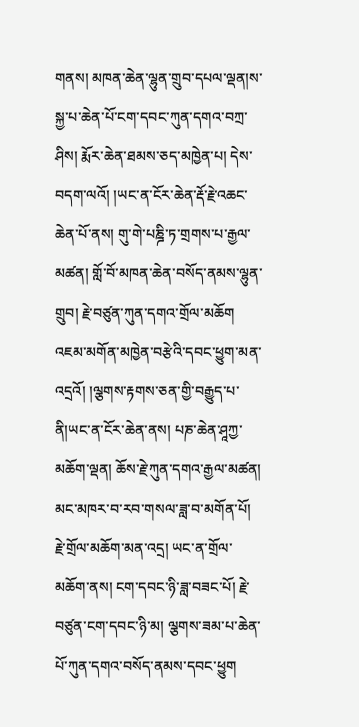གནས། མཁན་ཆེན་ལྷུན་གྲུབ་དཔལ་ལྡན།ས་སྐྱ་པ་ཆེན་པོ་ངག་དབང་ཀུན་དགའ་བཀྲ་ཤིས། རྨོར་ཆེན་ཐམས་ཅད་མཁྱེན་པ། དེས་བདག་ལའོ། །ཡང་ན་ངོར་ཆེན་རྡོ་རྗེ་འཆང་ཆེན་པོ་ནས། གུ་གེ་པཎྜི་ཏ་གྲགས་པ་རྒྱལ་མཚན། གློ་བོ་མཁན་ཆེན་བསོད་ནམས་ལྷུན་གྲུབ། རྗེ་བཙུན་ཀུན་དགའ་གྲོལ་མཆོག འཇམ་མགོན་མཁྱེན་བརྩེའི་དབང་ཕྱུག་མན་འདྲའོ། །ལྕགས་རྟགས་ཅན་གྱི་བརྒྱུད་པ་ནི།ཡང་ན་ངོར་ཆེན་ནས། པཎ་ཆེན་ཤཱཀྱ་མཆོག་ལྡན། ཆོས་རྗེ་ཀུན་དགའ་རྒྱལ་མཚན། མང་མཁར་བ་རབ་གསལ་ཟླ་བ་མགོན་པོ། རྗེ་གྲོལ་མཆོག་མན་འདྲ། ཡང་ན་གྲོལ་མཆོག་ནས། ངག་དབང་ཉི་ཟླ་བཟང་པོ། རྗེ་བཙུན་ངག་དབང་ཉི་མ། ལྕགས་ཟམ་པ་ཆེན་པོ་ཀུན་དགའ་བསོད་ནམས་དབང་ཕྱུག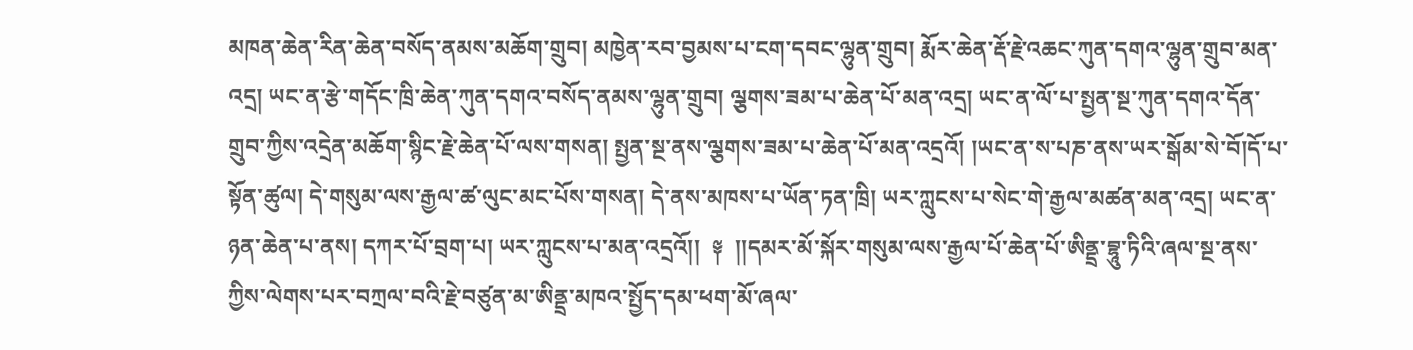མཁན་ཆེན་རིན་ཆེན་བསོད་ནམས་མཆོག་གྲུབ། མཁྱེན་རབ་བྱམས་པ་ངག་དབང་ལྷུན་གྲུབ། རྨོར་ཆེན་རྡོ་རྗེ་འཆང་ཀུན་དགའ་ལྷུན་གྲུབ་མན་འདྲ། ཡང་ན་རྩེ་གདོང་ཁྲི་ཆེན་ཀུན་དགའ་བསོད་ནམས་ལྷུན་གྲུབ། ལྕགས་ཟམ་པ་ཆེན་པོ་མན་འདྲ། ཡང་ན་ལོ་པ་སྤྱན་སྔ་ཀུན་དགའ་དོན་གྲུབ་ཀྱིས་འདྲེན་མཆོག་སྙིང་རྗེ་ཆེན་པོ་ལས་གསན། སྤྱན་སྔ་ནས་ལྕགས་ཟམ་པ་ཆེན་པོ་མན་འདྲའོ། །ཡང་ན་ས་པཎ་ནས་ཡར་སྒོམ་སེ་བོ།དོ་པ་སྟོན་ཚུལ། དེ་གསུམ་ལས་རྒྱལ་ཚ་ལུང་མང་པོས་གསན། དེ་ནས་མཁས་པ་ཡོན་ཏན་ཁྲི། ཡར་ཀླུངས་པ་སེང་གེ་རྒྱལ་མཚན་མན་འདྲ། ཡང་ན་ཉན་ཆེན་པ་ནས། དཀར་པོ་བྲག་པ། ཡར་ཀླུངས་པ་མན་འདྲའོ།།  ༈  །།དམར་མོ་སྐོར་གསུམ་ལས་རྒྱལ་པོ་ཆེན་པོ་ཨིནྡྲ་བྷཱུ་ཏིའི་ཞལ་སྔ་ནས་ཀྱིས་ལེགས་པར་བཀྲལ་བའི་རྗེ་བཙུན་མ་ཨིནྡྲ་མཁའ་སྤྱོད་དམ་ཕག་མོ་ཞལ་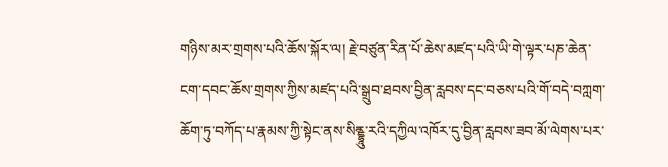གཉིས་མར་གྲགས་པའི་ཆོས་སྐོར་ལ། རྗེ་བཙུན་རིན་པོ་ཆེས་མཛད་པའི་ཡི་གེ་ལྟར་པཎ་ཆེན་ངག་དབང་ཆོས་གྲགས་ཀྱིས་མཛད་པའི་སྒྲུབ་ཐབས་བྱིན་རླབས་དང་བཅས་པའི་གོ་བདེ་བཀླག་ཆོག་ཏུ་བཀོད་པ་རྣམས་ཀྱི་སྟེང་ནས་སིནྡྷཱུ་རའི་དཀྱིལ་འཁོར་དུ་བྱིན་རླབས་ཟབ་མོ་ལེགས་པར་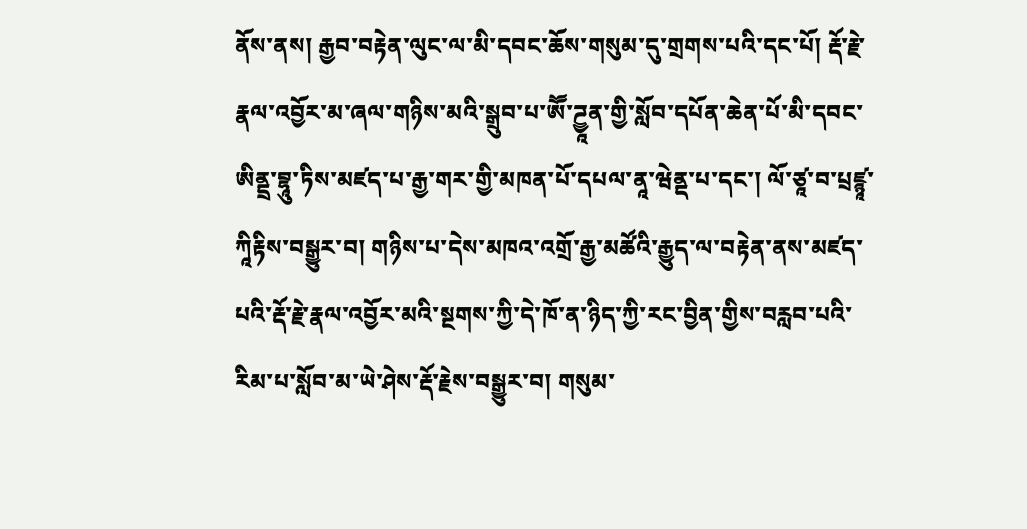ནོས་ནས། རྒྱབ་བརྟེན་ལུང་ལ་མི་དབང་ཆོས་གསུམ་དུ་གྲགས་པའི་དང་པོ། རྡོ་རྗེ་རྣལ་འབྱོར་མ་ཞལ་གཉིས་མའི་སྒྲུབ་པ་ཨཽ་ཌྱཱན་གྱི་སློབ་དཔོན་ཆེན་པོ་མི་དབང་ཨིནྡྲ་བྷཱུ་ཏིས་མཛད་པ་རྒྱ་གར་གྱི་མཁན་པོ་དཔལ་ནཱ་ཝེནྡ་པ་དང་། ལོ་ཙཱ་བ་པྲཛྙཱ་ཀཱིརྟིས་བསྒྱུར་བ། གཉིས་པ་དེས་མཁའ་འགྲོ་རྒྱ་མཚོའི་རྒྱུད་ལ་བརྟེན་ནས་མཛད་པའི་རྡོ་རྗེ་རྣལ་འབྱོར་མའི་སྔགས་ཀྱི་དེ་ཁོ་ན་ཉིད་ཀྱི་རང་བྱིན་གྱིས་བརླབ་པའི་རིམ་པ་སློབ་མ་ཡེ་ཤེས་རྡོ་རྗེས་བསྒྱུར་བ། གསུམ་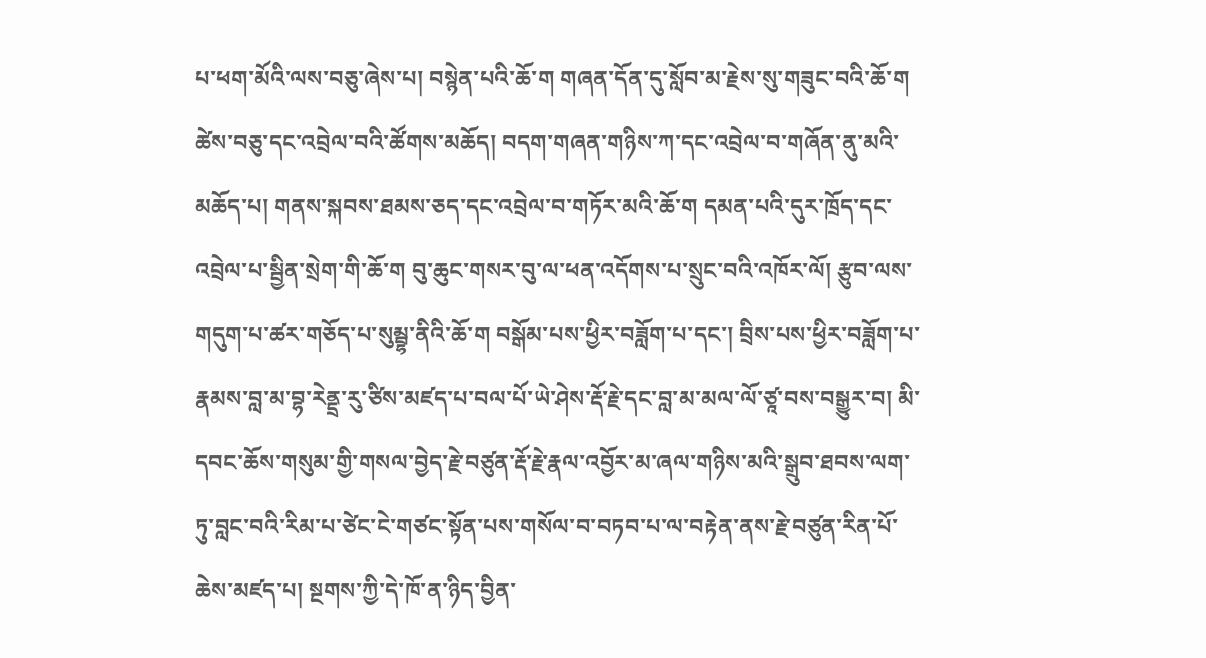པ་ཕག་མོའི་ལས་བཅུ་ཞེས་པ། བསྙེན་པའི་ཆོ་ག གཞན་དོན་དུ་སློབ་མ་རྗེས་སུ་གཟུང་བའི་ཆོ་ག ཚེས་བཅུ་དང་འབྲེལ་བའི་ཚོགས་མཆོད། བདག་གཞན་གཉིས་ཀ་དང་འབྲེལ་བ་གཞོན་ནུ་མའི་མཆོད་པ། གནས་སྐབས་ཐམས་ཅད་དང་འབྲེལ་བ་གཏོར་མའི་ཆོ་ག དམན་པའི་དུར་ཁྲོད་དང་འབྲེལ་པ་སྦྱིན་སྲེག་གི་ཆོ་ག བུ་ཆུང་གསར་བུ་ལ་ཕན་འདོགས་པ་སྲུང་བའི་འཁོར་ལོ། རྩུབ་ལས་གདུག་པ་ཚར་གཅོད་པ་སུམྦྷ་ནིའི་ཆོ་ག བསྒོམ་པས་ཕྱིར་བཟློག་པ་དང་། བྲིས་པས་ཕྱིར་བཟློག་པ་རྣམས་བླ་མ་བྷ་རེནྡྲ་རུ་ཙིས་མཛད་པ་བལ་པོ་ཡེ་ཤེས་རྡོ་རྗེ་དང་བླ་མ་མལ་ལོ་ཙཱ་བས་བསྒྱུར་བ། མི་དབང་ཆོས་གསུམ་གྱི་གསལ་བྱེད་རྗེ་བཙུན་རྡོ་རྗེ་རྣལ་འབྱོར་མ་ཞལ་གཉིས་མའི་སྒྲུབ་ཐབས་ལག་ཏུ་བླང་བའི་རིམ་པ་ཙེང་ངེ་གཙང་སྟོན་པས་གསོལ་བ་བཏབ་པ་ལ་བརྟེན་ནས་རྗེ་བཙུན་རིན་པོ་ཆེས་མཛད་པ། སྔགས་ཀྱི་དེ་ཁོ་ན་ཉིད་བྱིན་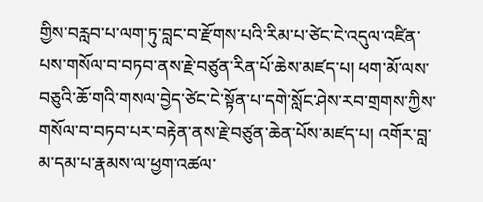གྱིས་བརླབ་པ་ལག་ཏུ་བླང་བ་རྫོགས་པའི་རིམ་པ་ཙེང་ངེ་འདུལ་འཛིན་པས་གསོལ་བ་བཏབ་ནས་རྗེ་བཙུན་རིན་པོ་ཆེས་མཛད་པ། ཕག་མོ་ལས་བཅུའི་ཆོ་གའི་གསལ་བྱེད་ཙེང་ངེ་སྟོན་པ་དགེ་སློང་ཤེས་རབ་གྲགས་ཀྱིས་གསོལ་བ་བཏབ་པར་བརྟེན་ནས་རྗེ་བཙུན་ཆེན་པོས་མཛད་པ། འགོར་བླ་མ་དམ་པ་རྣམས་ལ་ཕྱག་འཚལ་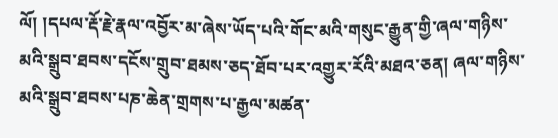ལོ། །དཔལ་རྡོ་རྗེ་རྣལ་འབྱོར་མ་ཞེས་ཡོད་པའི་གོང་མའི་གསུང་རྒྱུན་གྱི་ཞལ་གཉིས་མའི་སྒྲུབ་ཐབས་དངོས་གྲུབ་ཐམས་ཅད་ཐོབ་པར་འགྱུར་རོའི་མཐའ་ཅན། ཞལ་གཉིས་མའི་སྒྲུབ་ཐབས་པཎ་ཆེན་གྲགས་པ་རྒྱལ་མཚན་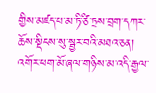གྱིས་མཛད་པ་མ་ཏི་ཙི་ཏྲས་བྲག་དཀར་ཆོས་སྡིངས་སུ་སྦྱར་བའི་མཐའ་ཅན། འགོར་ཕག་མོ་ཞལ་གཉིས་མ་འདི་རྒྱལ་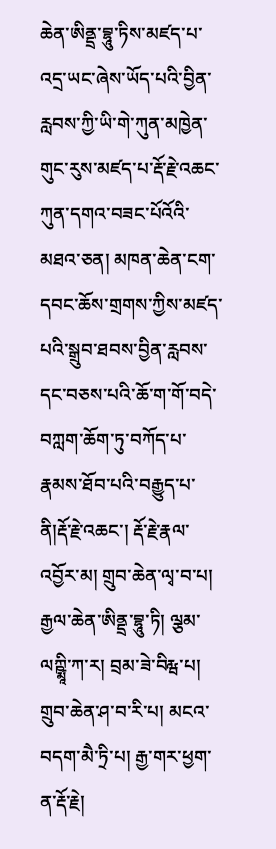ཆེན་ཨིནྡྲ་བྷཱུ་ཏིས་མཛད་པ་འདྲ་ཡང་ཞེས་ཡོད་པའི་བྱིན་རླབས་ཀྱི་ཡི་གེ་ཀུན་མཁྱེན་གུང་རུས་མཛད་པ་རྡོ་རྗེ་འཆང་ཀུན་དགའ་བཟང་པོའོའི་མཐའ་ཅན། མཁན་ཆེན་ངག་དབང་ཆོས་གྲགས་ཀྱིས་མཛད་པའི་སྒྲུབ་ཐབས་བྱིན་རླབས་དང་བཅས་པའི་ཆོ་ག་གོ་བདེ་བཀླག་ཆོག་ཏུ་བཀོད་པ་རྣམས་ཐོབ་པའི་བརྒྱུད་པ་ནི།རྡོ་རྗེ་འཆང་། རྡོ་རྗེ་རྣལ་འབྱོར་མ། གྲུབ་ཆེན་ལྭ་བ་པ། རྒྱལ་ཆེན་ཨིནྡྲ་བྷཱུ་ཏི། ལྕམ་ལཀྵྨཱི་ཀ་ར། བྲམ་ཟེ་བིརྺ་པ། གྲུབ་ཆེན་ཤ་བ་རི་པ། མངའ་བདག་མཻ་ཏྲི་པ། རྒྱ་གར་ཕྱག་ན་རྡོ་རྗེ།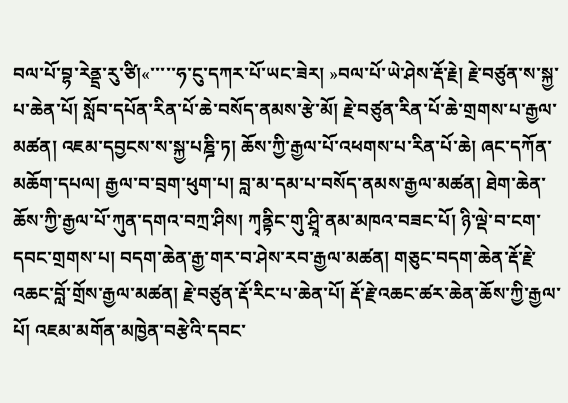བལ་པོ་བྷ་རེནྡྲ་རུ་ཙི།«་་་་་ཧ་ངུ་དཀར་པོ་ཡང་ཟེར། »བལ་པོ་ཡེ་ཤེས་རྡོ་རྗེ། རྗེ་བཙུན་ས་སྐྱ་པ་ཆེན་པོ། སློབ་དཔོན་རིན་པོ་ཆེ་བསོད་ནམས་རྩེ་མོ། རྗེ་བཙུན་རིན་པོ་ཆེ་གྲགས་པ་རྒྱལ་མཚན། འཇམ་དབྱངས་ས་སྐྱ་པཎྜི་ཏ། ཆོས་ཀྱི་རྒྱལ་པོ་འཕགས་པ་རིན་པོ་ཆེ། ཞང་དཀོན་མཆོག་དཔལ། རྒྱལ་བ་བྲག་ཕུག་པ། བླ་མ་དམ་པ་བསོད་ནམས་རྒྱལ་མཚན། ཐེག་ཆེན་ཆོས་ཀྱི་རྒྱལ་པོ་ཀུན་དགའ་བཀྲ་ཤིས། ཀྭནྟིང་གུ་ཤྲཱི་ནམ་མཁའ་བཟང་པོ། ཉི་ལྡེ་བ་ངག་དབང་གྲགས་པ། བདག་ཆེན་རྒྱ་གར་བ་ཤེས་རབ་རྒྱལ་མཚན། གཅུང་བདག་ཆེན་རྡོ་རྗེ་འཆང་བློ་གྲོས་རྒྱལ་མཚན། རྗེ་བཙུན་རྡོ་རིང་པ་ཆེན་པོ། རྡོ་རྗེ་འཆང་ཚར་ཆེན་ཆོས་ཀྱི་རྒྱལ་པོ། འཇམ་མགོན་མཁྱེན་བརྩེའི་དབང་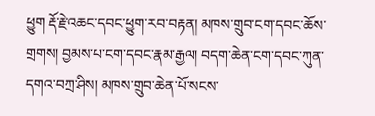ཕྱུག རྡོ་རྗེ་འཆང་དབང་ཕྱུག་རབ་བརྟན། མཁས་གྲུབ་ངག་དབང་ཆོས་གྲགས། བྱམས་པ་ངག་དབང་རྣམ་རྒྱལ། བདག་ཆེན་ངག་དབང་ཀུན་དགའ་བཀྲ་ཤིས། མཁས་གྲུབ་ཆེན་པོ་སངས་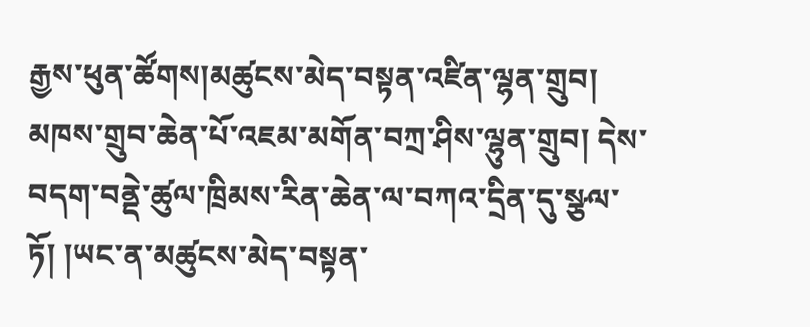རྒྱས་ཕུན་ཚོགས།མཚུངས་མེད་བསྟན་འཛིན་ལྷན་གྲུབ། མཁས་གྲུབ་ཆེན་པོ་འཇམ་མགོན་བཀྲ་ཤིས་ལྷུན་གྲུབ། དེས་བདག་བནྡེ་ཚུལ་ཁྲིམས་རིན་ཆེན་ལ་བཀའ་དྲིན་དུ་སྩལ་ཏོ། །ཡང་ན་མཚུངས་མེད་བསྟན་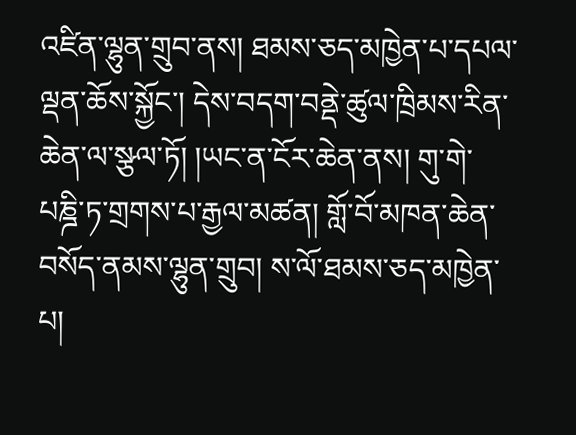འཛིན་ལྷུན་གྲུབ་ནས། ཐམས་ཅད་མཁྱེན་པ་དཔལ་ལྡན་ཆོས་སྐྱོང་། དེས་བདག་བནྡེ་ཚུལ་ཁྲིམས་རིན་ཆེན་ལ་སྩལ་ཏོ། །ཡང་ན་ངོར་ཆེན་ནས། གུ་གེ་པཎྜི་ཏ་གྲགས་པ་རྒྱལ་མཚན། གློ་བོ་མཁན་ཆེན་བསོད་ནམས་ལྷུན་གྲུབ། ས་ལོ་ཐམས་ཅད་མཁྱེན་པ།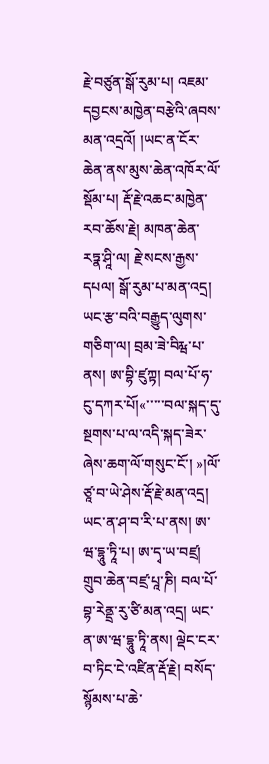རྗེ་བཙུན་སྒོ་རུམ་པ། འཇམ་དབྱངས་མཁྱེན་བརྩེའི་ཞབས་མན་འདྲའོ། །ཡང་ན་ངོར་ཆེན་ནས་མུས་ཆེན་འཁོར་ལོ་སྡོམ་པ། རྡོ་རྗེ་འཆང་མཁྱེན་རབ་ཆོས་རྗེ། མཁན་ཆེན་རཏྣ་ཤཱི་ལ། རྗེ་སངས་རྒྱས་དཔལ། སྒོ་རུམ་པ་མན་འདྲ། ཡང་རྩ་བའི་བརྒྱུད་ལུགས་གཅིག་ལ། བྲམ་ཟེ་བིརྺ་པ་ནས། ཨ་བྷི་ཛུཀྟ། བལ་པོ་ཧ་ངུ་དཀར་པོ།«་་་་་བལ་སྐད་དུ་སྔགས་པ་ལ་འདི་སྐད་ཟེར་ཞེས་ཆག་ལོ་གསུང་ངོ་། »།ལོ་ཙཱ་བ་ཡེ་ཤེས་རྡོ་རྗེ་མན་འདྲ། ཡང་ན་ཤ་བ་རི་པ་ནས། ཨ་ཝ་དྷཱུ་ཏཱི་པ། ཨ་དྭ་ཡ་བཛྲ། གྲུབ་ཆེན་བཛྲ་པཱ་ཎི། བལ་པོ་བྷ་རེནྡྲ་རུ་ཙི་མན་འདྲ། ཡང་ན་ཨ་ཝ་དྷཱུ་ཏཱི་ནས། ལྡེང་ངར་བ་ཏིང་ངེ་འཛིན་རྡོ་རྗེ། བསོད་སྙོམས་པ་ཆེ་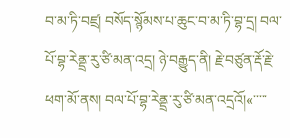བ་མ་ཏི་བཛྲ། བསོད་སྙོམས་པ་ཆུང་བ་མ་ཏི་བྷ་དྲ། བལ་པོ་བྷ་རེནྡྲ་རུ་ཙི་མན་འདྲ། ཉེ་བརྒྱུད་ནི། རྗེ་བཙུན་རྡོ་རྗེ་ཕག་མོ་ནས། བལ་པོ་བྷ་རེནྡྲ་རུ་ཙི་མན་འདྲའོ།«་་་་་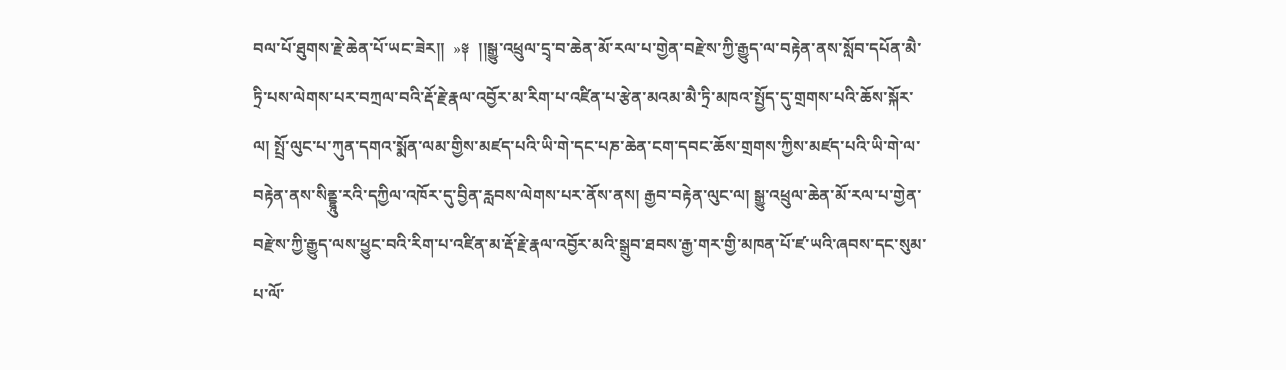བལ་པོ་ཐུགས་རྗེ་ཆེན་པོ་ཡང་ཟེར།།  »༈  །།སྒྱུ་འཕྲུལ་དྲྭ་བ་ཆེན་མོ་རལ་པ་གྱེན་བརྫེས་ཀྱི་རྒྱུད་ལ་བརྟེན་ནས་སློབ་དཔོན་མཻ་ཏྲི་པས་ལེགས་པར་བཀྲལ་བའི་རྡོ་རྗེ་རྣལ་འབྱོར་མ་རིག་པ་འཛིན་པ་རྩེན་མའམ་མཻ་ཏྲི་མཁའ་སྤྱོད་དུ་གྲགས་པའི་ཆོས་སྐོར་ལ། སྤྲོ་ལུང་པ་ཀུན་དགའ་སྨོན་ལམ་གྱིས་མཛད་པའི་ཡི་གེ་དང་པཎ་ཆེན་ངག་དབང་ཆོས་གྲགས་ཀྱིས་མཛད་པའི་ཡི་གེ་ལ་བརྟེན་ནས་སིནྡྷཱུ་རའི་དཀྱིལ་འཁོར་དུ་བྱིན་རླབས་ལེགས་པར་ནོས་ནས། རྒྱབ་བརྟེན་ལུང་ལ། སྒྱུ་འཕྲུལ་ཆེན་མོ་རལ་པ་གྱེན་བརྫེས་ཀྱི་རྒྱུད་ལས་ཕྱུང་བའི་རིག་པ་འཛིན་མ་རྡོ་རྗེ་རྣལ་འབྱོར་མའི་སྒྲུབ་ཐབས་རྒྱ་གར་གྱི་མཁན་པོ་ཛ་ཡའི་ཞབས་དང་སུམ་པ་ལོ་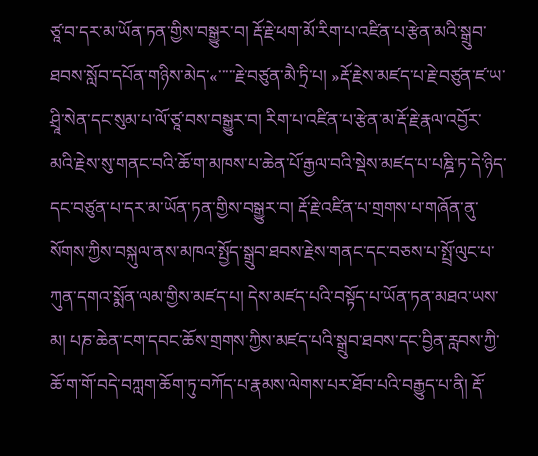ཙཱ་བ་དར་མ་ཡོན་ཏན་གྱིས་བསྒྱུར་བ། རྡོ་རྗེ་ཕག་མོ་རིག་པ་འཛིན་པ་རྩེན་མའི་སྒྲུབ་ཐབས་སློབ་དཔོན་གཉིས་མེད་«་་་་་རྗེ་བཙུན་མཻ་ཏྲི་པ། »རྡོ་རྗེས་མཛད་པ་རྗེ་བཙུན་ཛ་ཡ་ཤྲཱི་སེན་དང་སུམ་པ་ལོ་ཙཱ་བས་བསྒྱུར་བ། རིག་པ་འཛིན་པ་རྩེན་མ་རྡོ་རྗེ་རྣལ་འབྱོར་མའི་རྗེས་སུ་གནང་བའི་ཆོ་ག་མཁས་པ་ཆེན་པོ་རྒྱལ་བའི་སྡེས་མཛད་པ་པཎྜི་ཏ་དེ་ཉིད་དང་བཙུན་པ་དར་མ་ཡོན་ཏན་གྱིས་བསྒྱུར་བ། རྡོ་རྗེ་འཛིན་པ་གྲགས་པ་གཞོན་ནུ་སོགས་ཀྱིས་བསྐུལ་ནས་མཁའ་སྤྱོད་སྒྲུབ་ཐབས་རྗེས་གནང་དང་བཅས་པ་སྤྲོ་ལུང་པ་ཀུན་དགའ་སྨོན་ལམ་གྱིས་མཛད་པ། དེས་མཛད་པའི་བསྟོད་པ་ཡོན་ཏན་མཐའ་ཡས་མ། པཎ་ཆེན་ངག་དབང་ཆོས་གྲགས་ཀྱིས་མཛད་པའི་སྒྲུབ་ཐབས་དང་བྱིན་རླབས་ཀྱི་ཆོ་ག་གོ་བདེ་བཀླག་ཆོག་ཏུ་བཀོད་པ་རྣམས་ལེགས་པར་ཐོབ་པའི་བརྒྱུད་པ་ནི། རྡོ་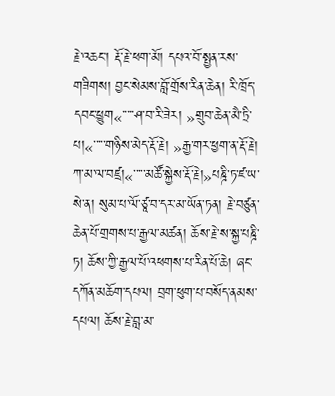རྗེ་འཆང་། རྡོ་རྗེ་ཕག་མོ། དཔའ་བོ་སྤྱན་རས་གཟིགས། བྱང་སེམས་བློ་གྲོས་རིན་ཆེན། རི་ཁྲོད་དབང་ཕྱུག«་་་་་ཤ་བ་རི་ཟེར། »གྲུབ་ཆེན་མཻ་ཏྲི་པ།«་་་་་གཉིས་མེད་རྡོ་རྗེ། »རྒྱ་གར་ཕྱག་ན་རྡོ་རྗེ། ཀ་མ་ལ་བཛྲ།«་་་་་མཚོ་སྐྱེས་རྡོ་རྗེ།»པཎྜི་ཏ་ཛ་ཡ་སེ་ན། སུམ་པ་ལོ་ཙཱ་བ་དར་མ་ཡོན་ཏན། རྗེ་བཙུན་ཆེན་པོ་གྲགས་པ་རྒྱལ་མཚན། ཆོས་རྗེ་ས་སྐྱ་པཎྜི་ཏ། ཆོས་ཀྱི་རྒྱལ་པོ་འཕགས་པ་རིན་པོ་ཆེ། ཞང་དཀོན་མཆོག་དཔལ། བྲག་ཕུག་པ་བསོད་ནམས་དཔལ། ཆོས་རྗེ་བླ་མ་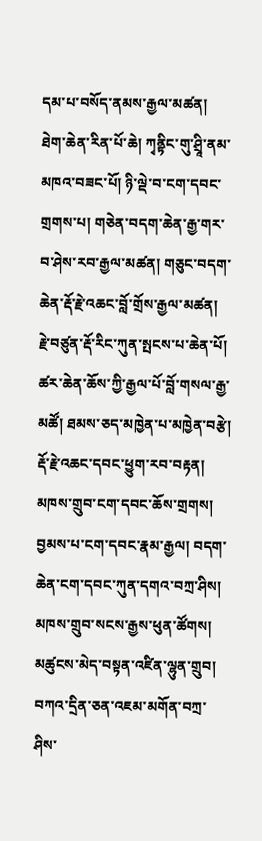དམ་པ་བསོད་ནམས་རྒྱལ་མཚན། ཐེག་ཆེན་རིན་པོ་ཆེ། ཀྭནྟིང་གུ་ཤྲཱི་ནམ་མཁའ་བཟང་པོ། ཉི་ལྡེ་བ་ངག་དབང་གྲགས་པ། གཅེན་བདག་ཆེན་རྒྱ་གར་བ་ཤེས་རབ་རྒྱལ་མཚན། གཅུང་བདག་ཆེན་རྡོ་རྗེ་འཆང་བློ་གྲོས་རྒྱལ་མཚན། རྗེ་བཙུན་རྡོ་རིང་ཀུན་སྤངས་པ་ཆེན་པོ། ཚར་ཆེན་ཆོས་ཀྱི་རྒྱལ་པོ་བློ་གསལ་རྒྱ་མཚོ། ཐམས་ཅད་མཁྱེན་པ་མཁྱེན་བརྩེ། རྡོ་རྗེ་འཆང་དབང་ཕྱུག་རབ་བརྟན། མཁས་གྲུབ་ངག་དབང་ཆོས་གྲགས། བྱམས་པ་ངག་དབང་རྣམ་རྒྱལ། བདག་ཆེན་ངག་དབང་ཀུན་དགའ་བཀྲ་ཤིས། མཁས་གྲུབ་སངས་རྒྱས་ཕུན་ཚོགས། མཚུངས་མེད་བསྟན་འཛིན་ལྷུན་གྲུབ། བཀའ་དྲིན་ཅན་འཇམ་མགོན་བཀྲ་ཤིས་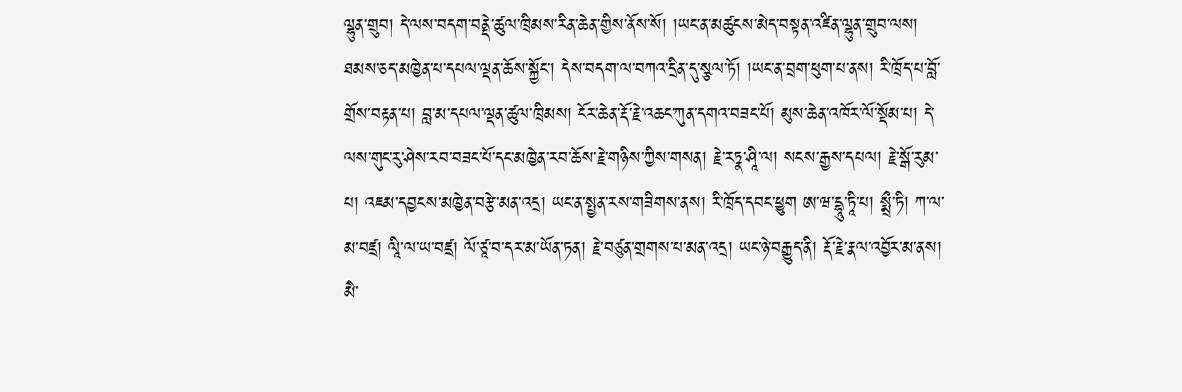ལྷུན་གྲུབ། དེ་ལས་བདག་བནྡེ་ཚུལ་ཁྲིམས་རིན་ཆེན་གྱིས་ནོས་སོ། །ཡང་ན་མཚུངས་མེད་བསྟན་འཛིན་ལྷུན་གྲུབ་ལས། ཐམས་ཅད་མཁྱེན་པ་དཔལ་ལྡན་ཆོས་སྐྱོང་། དེས་བདག་ལ་བཀའ་དྲིན་དུ་སྩལ་ཏོ། །ཡང་ན་བྲག་ཕུག་པ་ནས། རི་ཁྲོད་པ་བློ་གྲོས་བརྟན་པ། བླ་མ་དཔལ་ལྡན་ཚུལ་ཁྲིམས། ངོར་ཆེན་རྡོ་རྗེ་འཆང་ཀུན་དགའ་བཟང་པོ། མུས་ཆེན་འཁོར་ལོ་སྡོམ་པ། དེ་ལས་གུང་རུ་ཤེས་རབ་བཟང་པོ་དང་མཁྱེན་རབ་ཆོས་རྗེ་གཉིས་ཀྱིས་གསན། རྗེ་རཏྣ་ཤཱི་ལ། སངས་རྒྱས་དཔལ། རྗེ་སྒོ་རུམ་པ། འཇམ་དབྱངས་མཁྱེན་བརྩེ་མན་འདྲ། ཡང་ན་སྤྱན་རས་གཟིགས་ནས། རི་ཁྲོད་དབང་ཕྱུག ཨ་ཝ་དྷཱུ་ཏཱི་པ། སྨྲྀ་ཏི། ཀ་ལ་མ་བཛྲ། ལཱི་ལ་ཡ་བཛྲ། ལོ་ཙཱ་བ་དར་མ་ཡོན་ཏན། རྗེ་བཙུན་གྲགས་པ་མན་འདྲ། ཡང་ཉེ་བརྒྱུད་ནི། རྡོ་རྗེ་རྣལ་འབྱོར་མ་ནས། མཻ་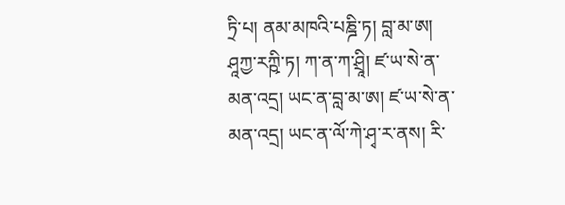ཏྲི་པ། ནམ་མཁའི་པཎྜི་ཏ། བླ་མ་ཨ། ཤཱཀྱ་རཀྵི་ཏ། ཀ་ན་ཀ་ཤྲཱི། ཛ་ཡ་སེ་ན་མན་འདྲ། ཡང་ན་བླ་མ་ཨ། ཛ་ཡ་སེ་ན་མན་འདྲ། ཡང་ན་ལོ་ཀེ་ཤྭ་ར་ནས། རི་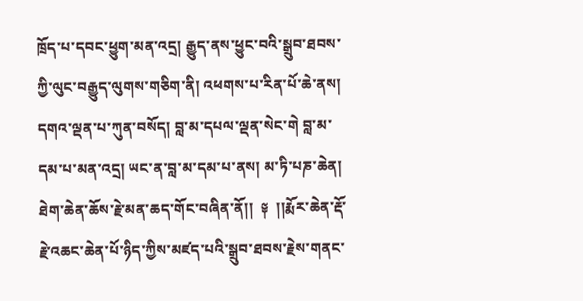ཁྲོད་པ་དབང་ཕྱུག་མན་འདྲ། རྒྱུད་ནས་ཕྱུང་བའི་སྒྲུབ་ཐབས་ཀྱི་ལུང་བརྒྱུད་ལུགས་གཅིག་ནི། འཕགས་པ་རིན་པོ་ཆེ་ནས། དགའ་ལྡན་པ་ཀུན་བསོད། བླ་མ་དཔལ་ལྡན་སེང་གེ བླ་མ་དམ་པ་མན་འདྲ། ཡང་ན་བླ་མ་དམ་པ་ནས། མ་ཏི་པཎ་ཆེན། ཐེག་ཆེན་ཆོས་རྗེ་མན་ཆད་གོང་བཞིན་ནོ།།  ༈  །།རྨོར་ཆེན་རྡོ་རྗེ་འཆང་ཆེན་པོ་ཉིད་ཀྱིས་མཛད་པའི་སྒྲུབ་ཐབས་རྗེས་གནང་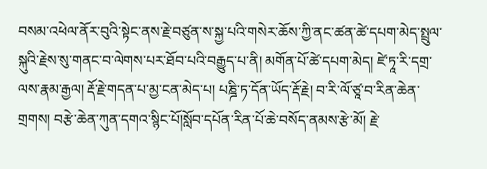བསམ་འཕེལ་ནོར་བུའི་སྟེང་ནས་རྗེ་བཙུན་ས་སྐྱ་པའི་གསེར་ཆོས་ཀྱི་ནང་ཚན་ཚེ་དཔག་མེད་སྤྲུལ་སྐུའི་རྗེས་སུ་གནང་བ་ལེགས་པར་ཐོབ་པའི་བརྒྱུད་པ་ནི། མགོན་པོ་ཚེ་དཔག་མེད། ཛེ་ཏཱ་རི་དགྲ་ལས་རྣམ་རྒྱལ། རྡོ་རྗེ་གདན་པ་མྱ་ངན་མེད་པ། པཎྜི་ཏ་དོན་ཡོད་རྡོ་རྗེ། བ་རི་ལོ་ཙཱ་བ་རིན་ཆེན་གྲགས། བརྩེ་ཆེན་ཀུན་དགའ་སྙིང་པོ།སློབ་དཔོན་རིན་པོ་ཆེ་བསོད་ནམས་རྩེ་མོ། རྗེ་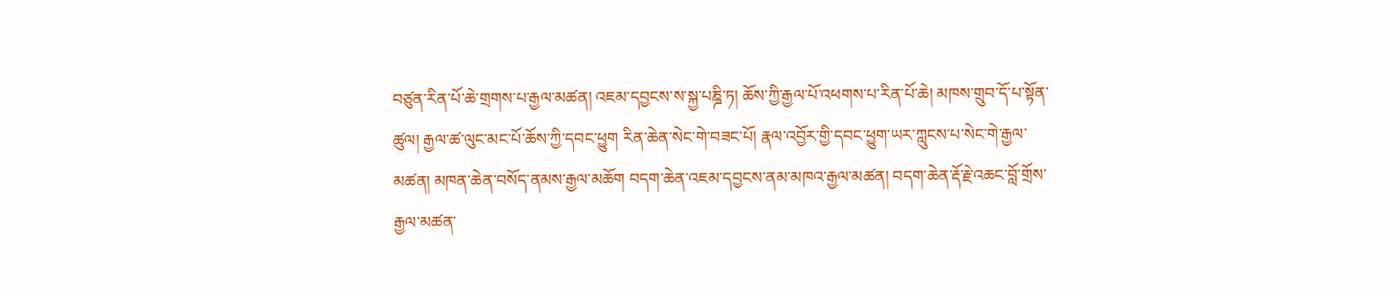བཙུན་རིན་པོ་ཆེ་གྲགས་པ་རྒྱལ་མཚན། འཇམ་དབྱངས་ས་སྐྱ་པཎྜི་ཏ། ཆོས་ཀྱི་རྒྱལ་པོ་འཕགས་པ་རིན་པོ་ཆེ། མཁས་གྲུབ་དོ་པ་སྟོན་ཚུལ། རྒྱལ་ཚ་ལུང་མང་པོ་ཆོས་ཀྱི་དབང་ཕྱུག རིན་ཆེན་སེང་གེ་བཟང་པོ། རྣལ་འབྱོར་གྱི་དབང་ཕྱུག་ཡར་ཀླུངས་པ་སེང་གེ་རྒྱལ་མཚན། མཁན་ཆེན་བསོད་ནམས་རྒྱལ་མཆོག བདག་ཆེན་འཇམ་དབྱངས་ནམ་མཁའ་རྒྱལ་མཚན། བདག་ཆེན་རྡོ་རྗེ་འཆང་བློ་གྲོས་རྒྱལ་མཚན་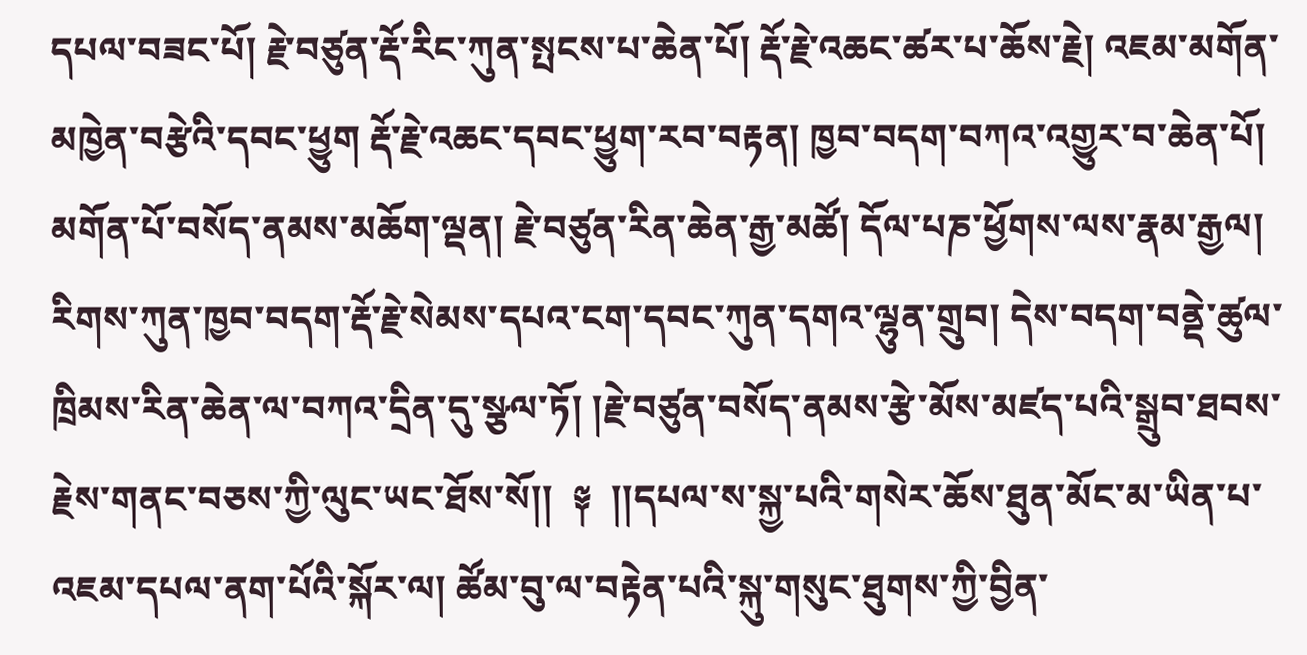དཔལ་བཟང་པོ། རྗེ་བཙུན་རྡོ་རིང་ཀུན་སྤངས་པ་ཆེན་པོ། རྡོ་རྗེ་འཆང་ཚར་པ་ཆོས་རྗེ། འཇམ་མགོན་མཁྱེན་བརྩེའི་དབང་ཕྱུག རྡོ་རྗེ་འཆང་དབང་ཕྱུག་རབ་བརྟན། ཁྱབ་བདག་བཀའ་འགྱུར་བ་ཆེན་པོ། མགོན་པོ་བསོད་ནམས་མཆོག་ལྡན། རྗེ་བཙུན་རིན་ཆེན་རྒྱ་མཚོ། དོལ་པཎ་ཕྱོགས་ལས་རྣམ་རྒྱལ། རིགས་ཀུན་ཁྱབ་བདག་རྡོ་རྗེ་སེམས་དཔའ་ངག་དབང་ཀུན་དགའ་ལྷུན་གྲུབ། དེས་བདག་བནྡེ་ཚུལ་ཁྲིམས་རིན་ཆེན་ལ་བཀའ་དྲིན་དུ་སྩལ་ཏོ། །རྗེ་བཙུན་བསོད་ནམས་རྩེ་མོས་མཛད་པའི་སྒྲུབ་ཐབས་རྗེས་གནང་བཅས་ཀྱི་ལུང་ཡང་ཐོས་སོ།།  ༈  །།དཔལ་ས་སྐྱ་པའི་གསེར་ཆོས་ཐུན་མོང་མ་ཡིན་པ་འཇམ་དཔལ་ནག་པོའི་སྐོར་ལ། ཚོམ་བུ་ལ་བརྟེན་པའི་སྐུ་གསུང་ཐུགས་ཀྱི་བྱིན་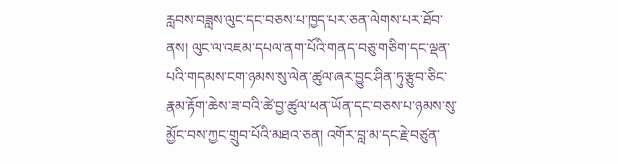རླབས་བཟླས་ལུང་དང་བཅས་པ་ཁྱད་པར་ཅན་ལེགས་པར་ཐོབ་ནས། ལུང་ལ་འཇམ་དཔལ་ནག་པོའི་གནད་བཅུ་གཅིག་དང་ལྡན་པའི་གདམས་ངག་ཉམས་སུ་ལེན་ཚུལ་ཞར་བྱུང་ཤིན་ཏུ་རྩུབ་ཅིང་རྣམ་རྟོག་ཆེས་ཟ་བའི་ཚེ་བྱ་ཚུལ་ཕན་ཡོན་དང་བཅས་པ་ཉམས་སུ་མྱོང་བས་ཀྱང་གྲུབ་པོའི་མཐའ་ཅན། འགོར་བླ་མ་དང་རྗེ་བཙུན་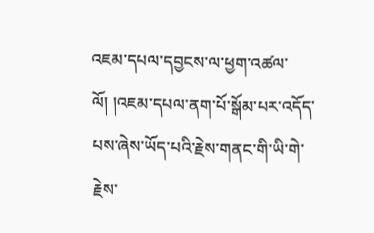འཇམ་དཔལ་དབྱངས་ལ་ཕྱག་འཚལ་ལོ། །འཇམ་དཔལ་ནག་པོ་སྒོམ་པར་འདོད་པས་ཞེས་ཡོད་པའི་རྗེས་གནང་གི་ཡི་གེ་རྗེས་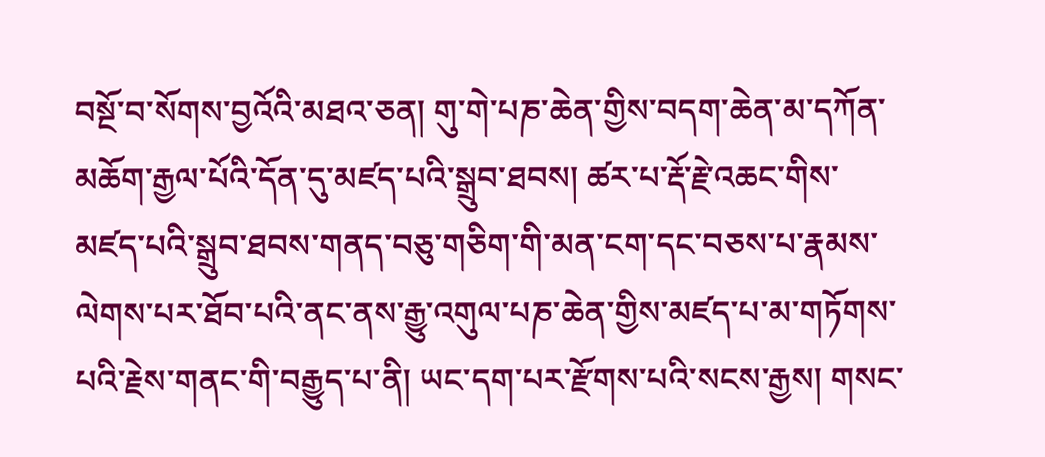བསྔོ་བ་སོགས་བྱའོའི་མཐའ་ཅན། གུ་གེ་པཎ་ཆེན་གྱིས་བདག་ཆེན་མ་དཀོན་མཆོག་རྒྱལ་པོའི་དོན་དུ་མཛད་པའི་སྒྲུབ་ཐབས། ཚར་པ་རྡོ་རྗེ་འཆང་གིས་མཛད་པའི་སྒྲུབ་ཐབས་གནད་བཅུ་གཅིག་གི་མན་ངག་དང་བཅས་པ་རྣམས་ལེགས་པར་ཐོབ་པའི་ནང་ནས་རྒྱུ་འགུལ་པཎ་ཆེན་གྱིས་མཛད་པ་མ་གཏོགས་པའི་རྗེས་གནང་གི་བརྒྱུད་པ་ནི། ཡང་དག་པར་རྫོགས་པའི་སངས་རྒྱས། གསང་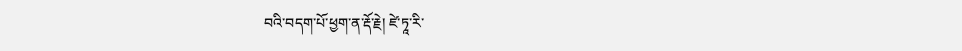བའི་བདག་པོ་ཕྱག་ན་རྡོ་རྗེ། ཛེ་ཏཱ་རི་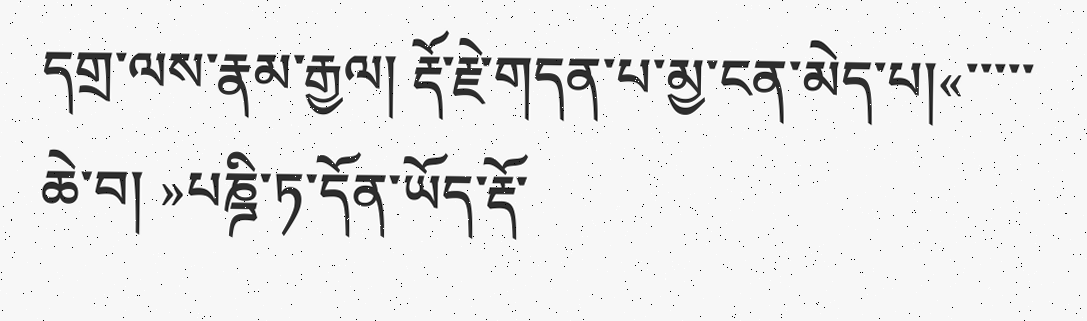དགྲ་ལས་རྣམ་རྒྱལ། རྡོ་རྗེ་གདན་པ་མྱ་ངན་མེད་པ།«་་་་་ཆེ་བ། »པཎྜི་ཏ་དོན་ཡོད་རྡོ་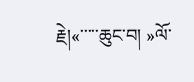རྗེ།«་་་་་ཆུང་བ། »ལོ་